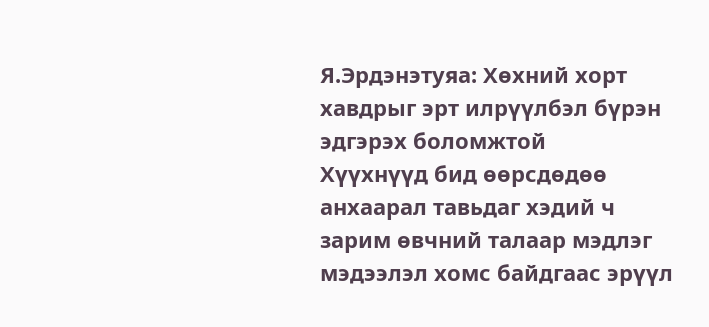Я.Эрдэнэтуяа: Хөхний хорт хавдрыг эрт илрүүлбэл бүрэн эдгэрэх боломжтой
Хүүхнүүд бид өөрсдөдөө анхаарал тавьдаг хэдий ч зарим өвчний талаар мэдлэг мэдээлэл хомс байдгаас эрүүл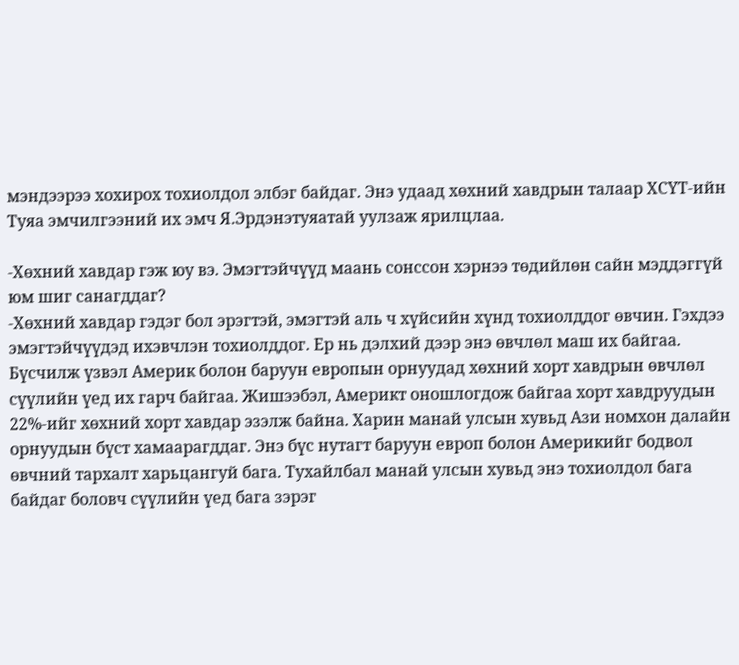мэндээрээ хохирох тохиолдол элбэг байдаг. Энэ удаад хөхний хавдрын талаар ХСҮТ-ийн Туяа эмчилгээний их эмч Я.Эрдэнэтуяатай уулзаж ярилцлаа.

-Хөхний хавдар гэж юу вэ. Эмэгтэйчүүд маань сонссон хэрнээ төдийлөн сайн мэддэггүй юм шиг санагддаг?
-Хөхний хавдар гэдэг бол эрэгтэй, эмэгтэй аль ч хүйсийн хүнд тохиолддог өвчин. Гэхдээ эмэгтэйчүүдэд ихэвчлэн тохиолддог. Ер нь дэлхий дээр энэ өвчлөл маш их байгаа. Бүсчилж үзвэл Америк болон баруун европын орнуудад хөхний хорт хавдрын өвчлөл сүүлийн үед их гарч байгаа. Жишээбэл, Америкт оношлогдож байгаа хорт хавдруудын 22%-ийг хөхний хорт хавдар эзэлж байна. Харин манай улсын хувьд Ази номхон далайн орнуудын бүст хамаарагддаг. Энэ бүс нутагт баруун европ болон Америкийг бодвол өвчний тархалт харьцангуй бага. Тухайлбал манай улсын хувьд энэ тохиолдол бага байдаг боловч сүүлийн үед бага зэрэг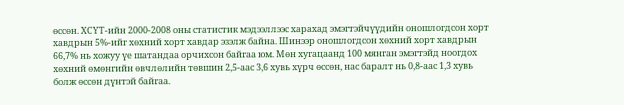өссөн. ХСҮТ-ийн 2000-2008 оны статистик мэдээллээс харахад эмэгтэйчүүдийн оношлогдсон хорт хавдрын 5%-ийг хөхний хорт хавдар эзэлж байна. Шинээр оношлогдсон хөхний хорт хавдрын 66,7% нь хожуу үе шатандаа орчихсон байгаа юм. Мөн хугацаанд 100 мянган эмэгтэйд ноогдох хөхний өмөнгийн өвчлөлийн төвшин 2,5-аас 3,6 хувь хүрч өссөн, нас баралт нь 0,8-аас 1,3 хувь болж өссөн дүнтэй байгаа.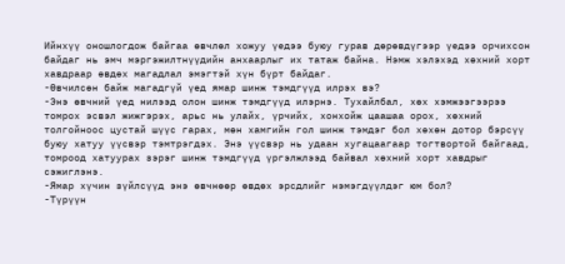Ийнхүү оношлогдож байгаа өвчлөл хожуу үедээ буюу гурав дөрөвдүгээр үедээ орчихсон байдаг нь эмч мэргэжилтнүүдийн анхаарлыг их татаж байна. Нэмж хэлэхэд хөхний хорт хавдраар өвдөх магадлал эмэгтэй хүн бүрт байдаг.
-Өвчилсөн байж магадгүй үед ямар шинж тэмдгүүд илрэх вэ?
-Энэ өвчний үед нилээд олон шинж тэмдгүүд илэрнэ. Тухайлбал, хөх хэмжээгээрээ томрох эсвэл жижгэрэх, арьс нь улайх, үрчийх, хонхойж цаашаа орох, хөхний толгойноос цустай шүүс гарах, мөн хамгийн гол шинж тэмдэг бол хөхөн дотор бэрсүү буюу хатуу үүсвэр тэмтрэгдэх. Энэ үүсвэр нь удаан хугацаагаар тогтвортой байгаад, томроод хатуурах зэрэг шинж тэмдгүүд үргэлжлээд байвал хөхний хорт хавдрыг сэжиглэнэ.
-Ямар хүчин зүйлсүүд энэ өвчнөөр өвдөх эрсдлийг нэмэгдүүлдэг юм бол?
-Түрүүн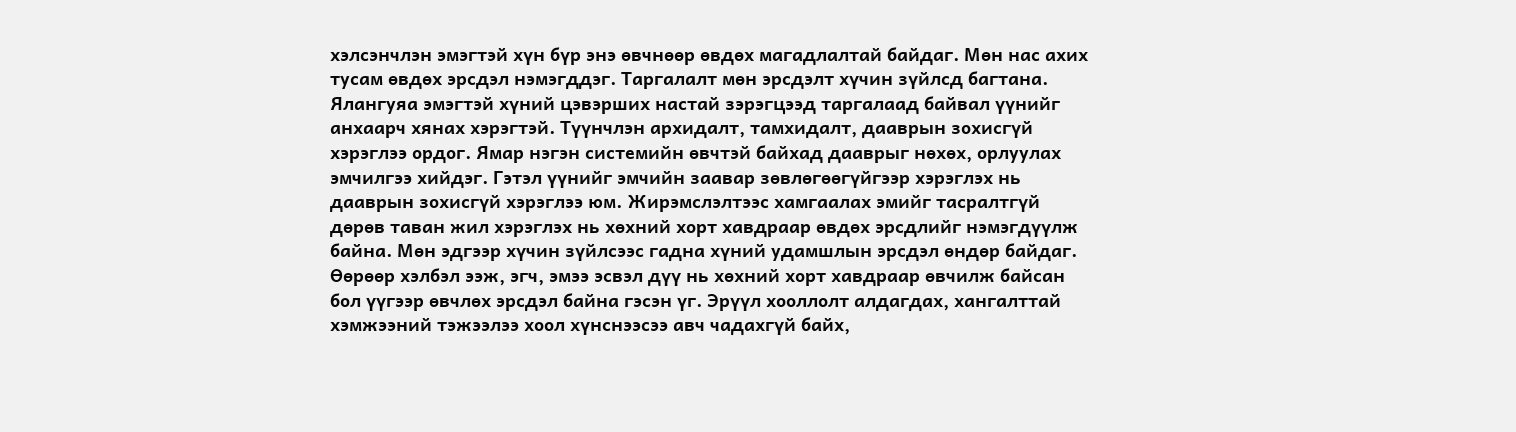хэлсэнчлэн эмэгтэй хүн бүр энэ өвчнөөр өвдөх магадлалтай байдаг. Мөн нас ахих тусам өвдөх эрсдэл нэмэгддэг. Таргалалт мөн эрсдэлт хүчин зүйлсд багтана. Ялангуяа эмэгтэй хүний цэвэрших настай зэрэгцээд таргалаад байвал үүнийг анхаарч хянах хэрэгтэй. Түүнчлэн архидалт, тамхидалт, дааврын зохисгүй хэрэглээ ордог. Ямар нэгэн системийн өвчтэй байхад дааврыг нөхөх, орлуулах эмчилгээ хийдэг. Гэтэл үүнийг эмчийн заавар зөвлөгөөгүйгээр хэрэглэх нь дааврын зохисгүй хэрэглээ юм. Жирэмслэлтээс хамгаалах эмийг тасралтгүй дөрөв таван жил хэрэглэх нь хөхний хорт хавдраар өвдөх эрсдлийг нэмэгдүүлж байна. Мөн эдгээр хүчин зүйлсээс гадна хүний удамшлын эрсдэл өндөр байдаг. Өөрөөр хэлбэл ээж, эгч, эмээ эсвэл дүү нь хөхний хорт хавдраар өвчилж байсан бол үүгээр өвчлөх эрсдэл байна гэсэн үг. Эрүүл хооллолт алдагдах, хангалттай хэмжээний тэжээлээ хоол хүнснээсээ авч чадахгүй байх,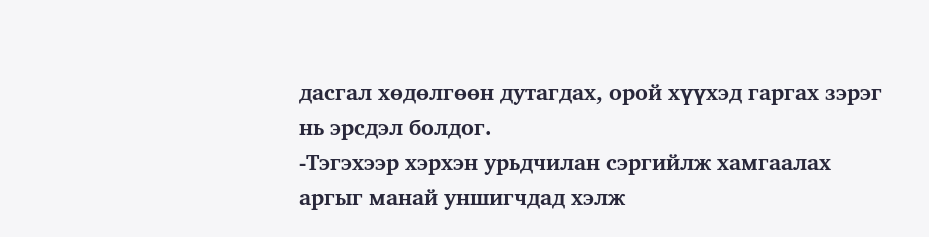дасгал хөдөлгөөн дутагдах, орой хүүхэд гаргах зэрэг нь эрсдэл болдог.
-Тэгэхээр хэрхэн урьдчилан сэргийлж хамгаалах аргыг манай уншигчдад хэлж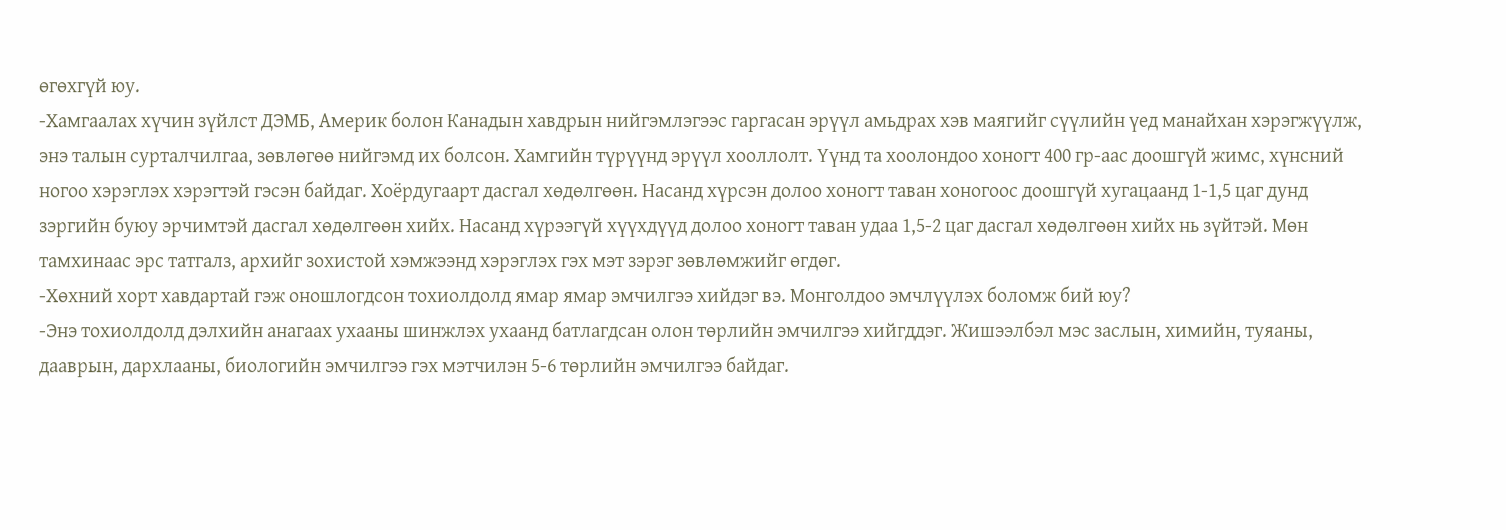өгөхгүй юу.
-Хамгаалах хүчин зүйлст ДЭМБ, Америк болон Канадын хавдрын нийгэмлэгээс гаргасан эрүүл амьдрах хэв маягийг сүүлийн үед манайхан хэрэгжүүлж, энэ талын сурталчилгаа, зөвлөгөө нийгэмд их болсон. Хамгийн түрүүнд эрүүл хооллолт. Үүнд та хоолондоо хоногт 400 гр-аас доошгүй жимс, хүнсний ногоо хэрэглэх хэрэгтэй гэсэн байдаг. Хоёрдугаарт дасгал хөдөлгөөн. Насанд хүрсэн долоо хоногт таван хоногоос доошгүй хугацаанд 1-1,5 цаг дунд зэргийн буюу эрчимтэй дасгал хөдөлгөөн хийх. Насанд хүрээгүй хүүхдүүд долоо хоногт таван удаа 1,5-2 цаг дасгал хөдөлгөөн хийх нь зүйтэй. Мөн тамхинаас эрс татгалз, архийг зохистой хэмжээнд хэрэглэх гэх мэт зэрэг зөвлөмжийг өгдөг.
-Хөхний хорт хавдартай гэж оношлогдсон тохиолдолд ямар ямар эмчилгээ хийдэг вэ. Монголдоо эмчлүүлэх боломж бий юу?
-Энэ тохиолдолд дэлхийн анагаах ухааны шинжлэх ухаанд батлагдсан олон төрлийн эмчилгээ хийгддэг. Жишээлбэл мэс заслын, химийн, туяаны, дааврын, дархлааны, биологийн эмчилгээ гэх мэтчилэн 5-6 төрлийн эмчилгээ байдаг.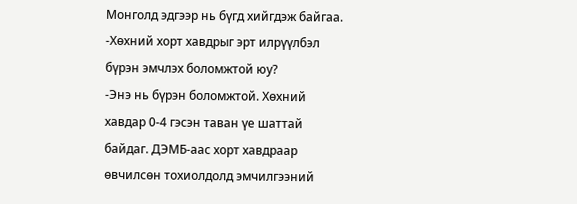Монголд эдгээр нь бүгд хийгдэж байгаа.
-Хөхний хорт хавдрыг эрт илрүүлбэл бүрэн эмчлэх боломжтой юу?
-Энэ нь бүрэн боломжтой. Хөхний хавдар 0-4 гэсэн таван үе шаттай байдаг. ДЭМБ-аас хорт хавдраар өвчилсөн тохиолдолд эмчилгээний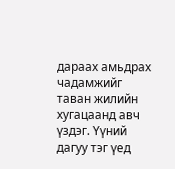дараах амьдрах чадамжийг таван жилийн хугацаанд авч үздэг. Үүний дагуу тэг үед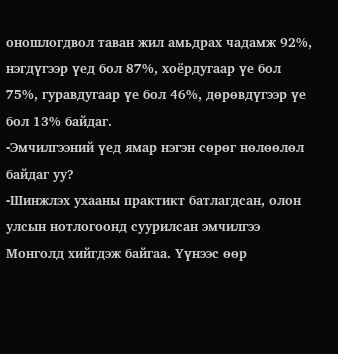оношлогдвол таван жил амьдрах чадамж 92%, нэгдүгээр үед бол 87%, хоёрдугаар үе бол 75%, гуравдугаар үе бол 46%, дөрөвдүгээр үе бол 13% байдаг.
-Эмчилгээний үед ямар нэгэн сөрөг нөлөөлөл байдаг уу?
-Шинжлэх ухааны практикт батлагдсан, олон улсын нотлогоонд суурилсан эмчилгээ Монголд хийгдэж байгаа. Үүнээс өөр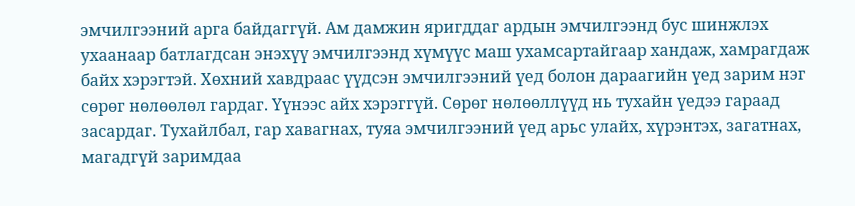эмчилгээний арга байдаггүй. Ам дамжин яригддаг ардын эмчилгээнд бус шинжлэх ухаанаар батлагдсан энэхүү эмчилгээнд хүмүүс маш ухамсартайгаар хандаж, хамрагдаж байх хэрэгтэй. Хөхний хавдраас үүдсэн эмчилгээний үед болон дараагийн үед зарим нэг сөрөг нөлөөлөл гардаг. Үүнээс айх хэрэггүй. Сөрөг нөлөөллүүд нь тухайн үедээ гараад засардаг. Тухайлбал, гар хавагнах, туяа эмчилгээний үед арьс улайх, хүрэнтэх, загатнах, магадгүй заримдаа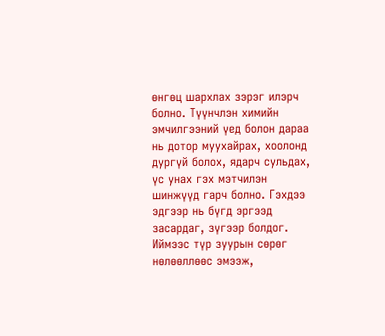өнгөц шархлах зэрэг илэрч болно. Түүнчлэн химийн эмчилгээний үед болон дараа нь дотор муухайрах, хоолонд дургүй болох, ядарч сульдах, үс унах гэх мэтчилэн шинжүүд гарч болно. Гэхдээ эдгээр нь бүгд эргээд засардаг, зүгээр болдог. Иймээс түр зуурын сөрөг нөлөөллөөс эмээж,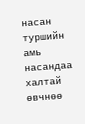насан туршийн амь насандаа халтай өвчнөө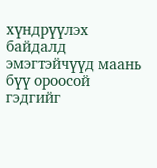хүндрүүлэх байдалд эмэгтэйчүүд маань бүү ороосой гэдгийг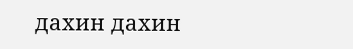дахин дахин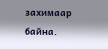захимаар байна.